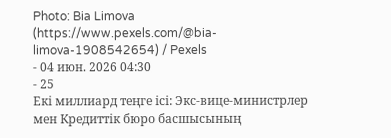Photo: Bia Limova (https://www.pexels.com/@bia-limova-1908542654) / Pexels
- 04 июн. 2026 04:30
- 25
Екі миллиард теңге ісі: Экс-вице-министрлер мен Кредиттік бюро басшысының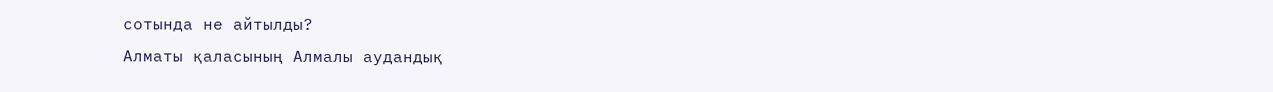сотында не айтылды?
Алматы қаласының Алмалы аудандық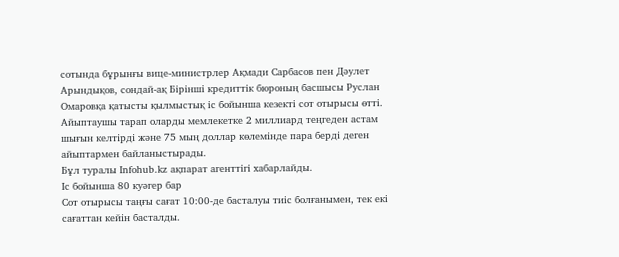сотында бұрынғы вице-министрлер Ақмади Сарбасов пен Дәулет Арындықов, сондай-ақ Бірінші кредиттік бюроның басшысы Руслан Омаровқа қатысты қылмыстық іс бойынша кезекті сот отырысы өтті. Айыптаушы тарап оларды мемлекетке 2 миллиард теңгеден астам шығын келтірді және 75 мың доллар көлемінде пара берді деген айыптармен байланыстырады.
Бұл туралы Infohub.kz ақпарат агенттігі хабарлайды.
Іс бойынша 80 куәгер бар
Сот отырысы таңғы сағат 10:00-де басталуы тиіс болғанымен, тек екі сағаттан кейін басталды.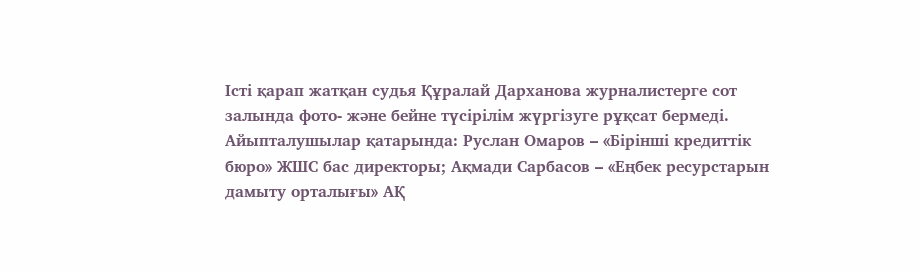Істі қарап жатқан судья Құралай Дарханова журналистерге сот залында фото- және бейне түсірілім жүргізуге рұқсат бермеді.
Айыпталушылар қатарында: Руслан Омаров – «Бірінші кредиттік бюро» ЖШС бас директоры; Ақмади Сарбасов – «Еңбек ресурстарын дамыту орталығы» АҚ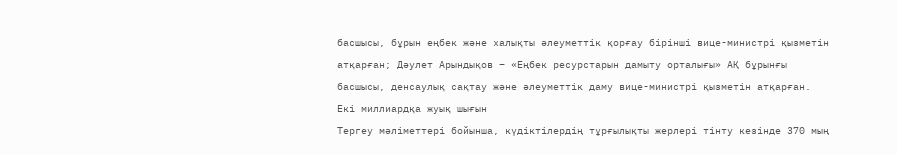басшысы, бұрын еңбек және халықты әлеуметтік қорғау бірінші вице-министрі қызметін атқарған; Дәулет Арындықов – «Еңбек ресурстарын дамыту орталығы» АҚ бұрынғы басшысы, денсаулық сақтау және әлеуметтік даму вице-министрі қызметін атқарған.
Екі миллиардқа жуық шығын
Тергеу мәліметтері бойынша, күдіктілердің тұрғылықты жерлері тінту кезінде 370 мың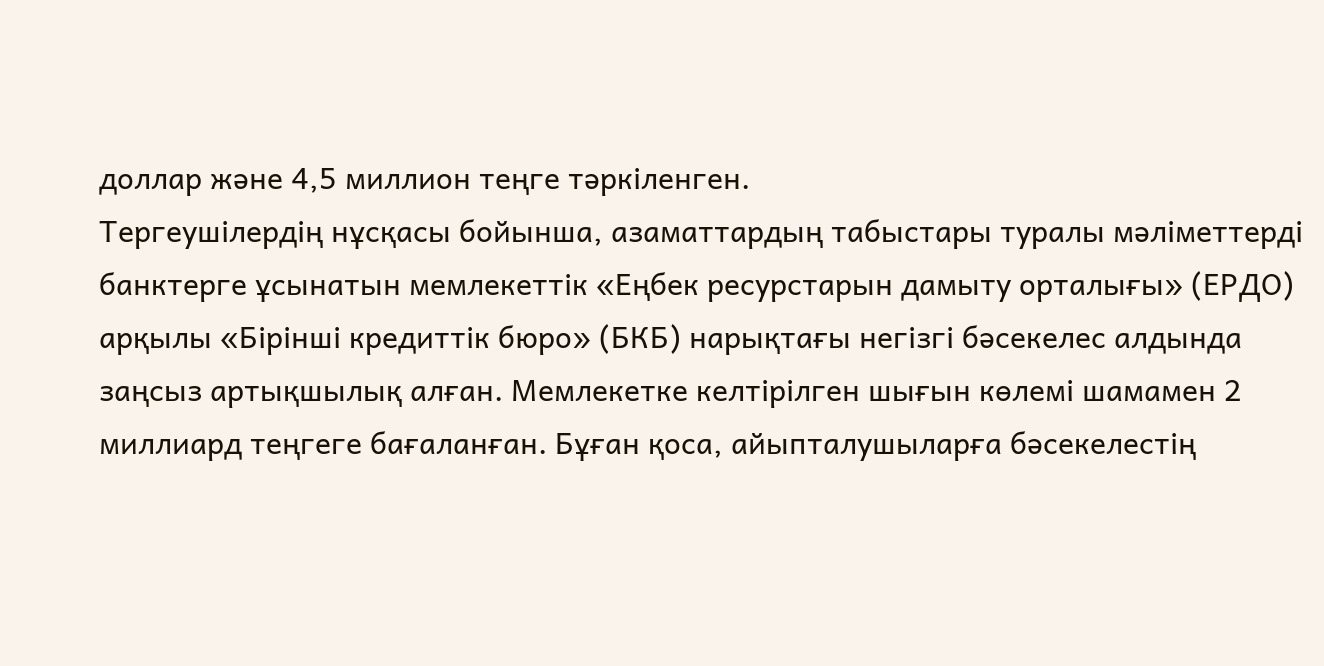доллар және 4,5 миллион теңге тәркіленген.
Тергеушілердің нұсқасы бойынша, азаматтардың табыстары туралы мәліметтерді банктерге ұсынатын мемлекеттік «Еңбек ресурстарын дамыту орталығы» (ЕРДО) арқылы «Бірінші кредиттік бюро» (БКБ) нарықтағы негізгі бәсекелес алдында заңсыз артықшылық алған. Мемлекетке келтірілген шығын көлемі шамамен 2 миллиард теңгеге бағаланған. Бұған қоса, айыпталушыларға бәсекелестің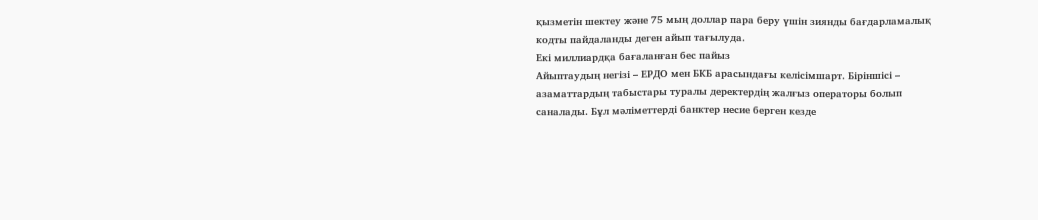қызметін шектеу және 75 мың доллар пара беру үшін зиянды бағдарламалық кодты пайдаланды деген айып тағылуда.
Екі миллиардқа бағаланған бес пайыз
Айыптаудың негізі – ЕРДО мен БКБ арасындағы келісімшарт. Біріншісі – азаматтардың табыстары туралы деректердің жалғыз операторы болып саналады. Бұл мәліметтерді банктер несие берген кезде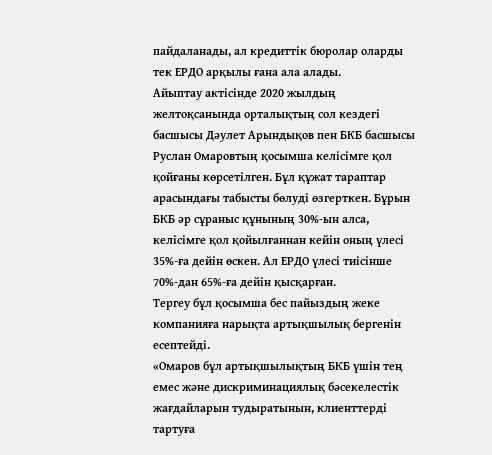пайдаланады, ал кредиттік бюролар оларды тек ЕРДО арқылы ғана ала алады.
Айыптау актісінде 2020 жылдың желтоқсанында орталықтың сол кездегі басшысы Дәулет Арындықов пен БКБ басшысы Руслан Омаровтың қосымша келісімге қол қойғаны көрсетілген. Бұл құжат тараптар арасындағы табысты бөлуді өзгерткен. Бұрын БКБ әр сұраныс құнының 30%-ын алса, келісімге қол қойылғаннан кейін оның үлесі 35%-ға дейін өскен. Ал ЕРДО үлесі тиісінше 70%-дан 65%-ға дейін қысқарған.
Тергеу бұл қосымша бес пайыздың жеке компанияға нарықта артықшылық бергенін есептейді.
«Омаров бұл артықшылықтың БКБ үшін тең емес және дискриминациялық бәсекелестік жағдайларын тудыратынын, клиенттерді тартуға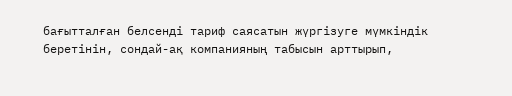бағытталған белсенді тариф саясатын жүргізуге мүмкіндік беретінін, сондай-ақ компанияның табысын арттырып,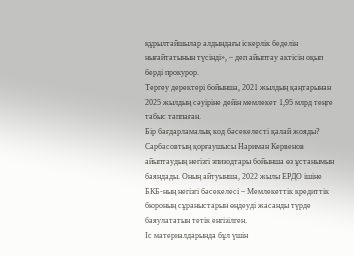құрылтайшылар алдындағы іскерлік беделін нығайтатынын түсінді», – деп айыптау актісін оқып берді прокурор.
Тергеу деректері бойынша, 2021 жылдың қаңтарынан 2025 жылдың сәуіріне дейін мемлекет 1,95 млрд теңге табыс таппаған.
Бір бағдарламалық код бәсекелесті қалай жояды?
Сарбасовтың қорғаушысы Нариман Кервенов айыптаудың негізгі эпизодтары бойынша өз ұстанымын баяндады. Оның айтуынша, 2022 жылы ЕРДО ішіне БКБ-ның негізгі бәсекелесі – Мемлекеттік кредиттік бюроның сұраныстарын өңдеуді жасанды түрде баяулататын тетік енгізілген.
Іс материалдарында бұл үшін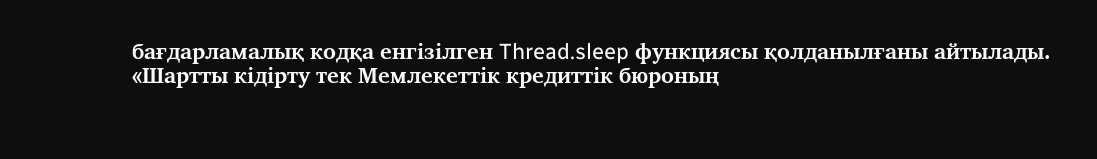бағдарламалық кодқа енгізілген Thread.sleep функциясы қолданылғаны айтылады.
«Шартты кідірту тек Мемлекеттік кредиттік бюроның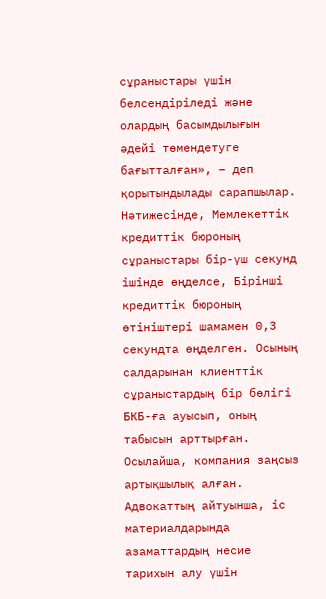сұраныстары үшін белсендіріледі және олардың басымдылығын әдейі төмендетуге бағытталған», – деп қорытындылады сарапшылар.
Нәтижесінде, Мемлекеттік кредиттік бюроның сұраныстары бір-үш секунд ішінде өңделсе, Бірінші кредиттік бюроның өтініштері шамамен 0,3 секундта өңделген. Осының салдарынан клиенттік сұраныстардың бір бөлігі БКБ-ға ауысып, оның табысын арттырған. Осылайша, компания заңсыз артықшылық алған.
Адвокаттың айтуынша, іс материалдарында азаматтардың несие тарихын алу үшін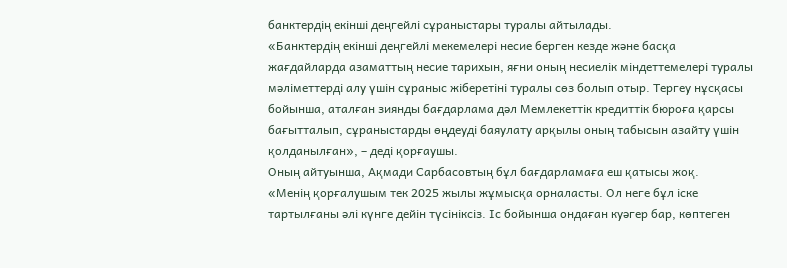банктердің екінші деңгейлі сұраныстары туралы айтылады.
«Банктердің екінші деңгейлі мекемелері несие берген кезде және басқа жағдайларда азаматтың несие тарихын, яғни оның несиелік міндеттемелері туралы мәліметтерді алу үшін сұраныс жіберетіні туралы сөз болып отыр. Тергеу нұсқасы бойынша, аталған зиянды бағдарлама дәл Мемлекеттік кредиттік бюроға қарсы бағытталып, сұраныстарды өңдеуді баяулату арқылы оның табысын азайту үшін қолданылған», – деді қорғаушы.
Оның айтуынша, Ақмади Сарбасовтың бұл бағдарламаға еш қатысы жоқ.
«Менің қорғалушым тек 2025 жылы жұмысқа орналасты. Ол неге бұл іске тартылғаны әлі күнге дейін түсініксіз. Іс бойынша ондаған куәгер бар, көптеген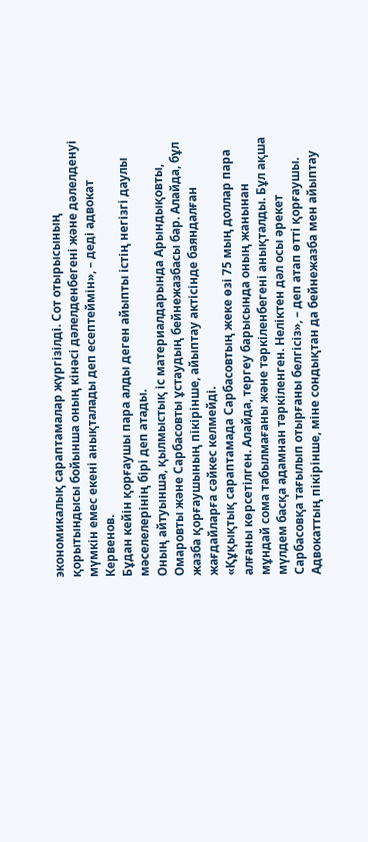экономикалық сараптамалар жүргізілді. Сот отырысының қорытындысы бойынша оның кінәсі дәлелденбегені және дәлелденуі мүмкін емес екені анықталады деп есептеймін», – деді адвокат Кервенов.
Бұдан кейін қорғаушы пара алды деген айыпты істің негізгі даулы мәселелерінің бірі деп атады.
Оның айтуынша, қылмыстық іс материалдарында Арындықовты, Омаровты және Сарбасовты ұстаудың бейнежазбасы бар. Алайда, бұл жазба қорғаушының пікірінше, айыптау актісінде баяндалған жағдайларға сәйкес келмейді.
«Құқықтық сараптамада Сарбасовтың жеке өзі 75 мың доллар пара алғаны көрсетілген. Алайда, тергеу барысында оның жанынан мұндай сома табылмағаны және тәркіленбегені анықталды. Бұл ақша мүлдем басқа адамнан тәркіленген. Неліктен дәл осы әрекет Сарбасовқа тағылып отырғаны белгісіз», – деп атап өтті қорғаушы.
Адвокаттың пікірінше, міне сондықтан да бейнежазба мен айыптау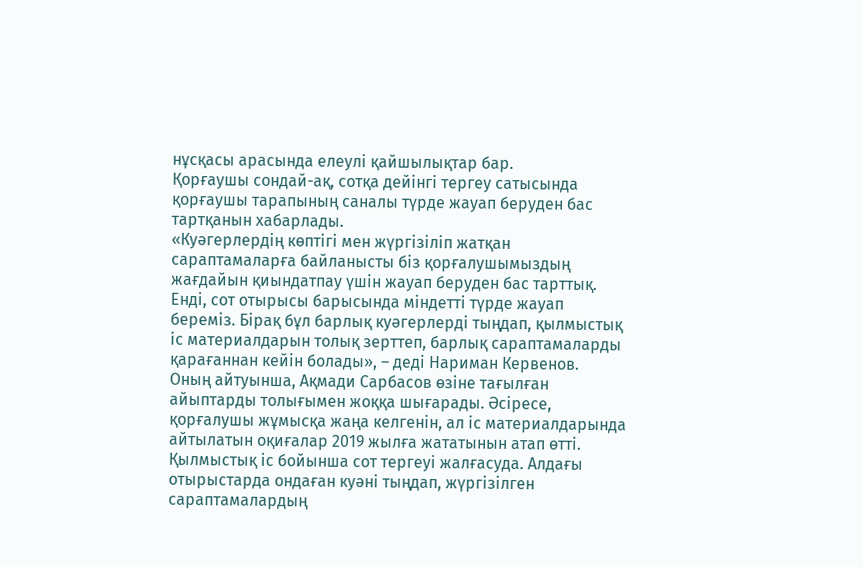нұсқасы арасында елеулі қайшылықтар бар.
Қорғаушы сондай-ақ, сотқа дейінгі тергеу сатысында қорғаушы тарапының саналы түрде жауап беруден бас тартқанын хабарлады.
«Куәгерлердің көптігі мен жүргізіліп жатқан сараптамаларға байланысты біз қорғалушымыздың жағдайын қиындатпау үшін жауап беруден бас тарттық. Енді, сот отырысы барысында міндетті түрде жауап береміз. Бірақ бұл барлық куәгерлерді тыңдап, қылмыстық іс материалдарын толық зерттеп, барлық сараптамаларды қарағаннан кейін болады», – деді Нариман Кервенов.
Оның айтуынша, Ақмади Сарбасов өзіне тағылған айыптарды толығымен жоққа шығарады. Әсіресе, қорғалушы жұмысқа жаңа келгенін, ал іс материалдарында айтылатын оқиғалар 2019 жылға жататынын атап өтті.
Қылмыстық іс бойынша сот тергеуі жалғасуда. Алдағы отырыстарда ондаған куәні тыңдап, жүргізілген сараптамалардың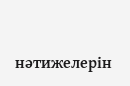нәтижелерін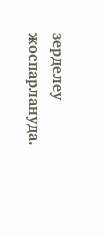зерделеу жоспарлануда.